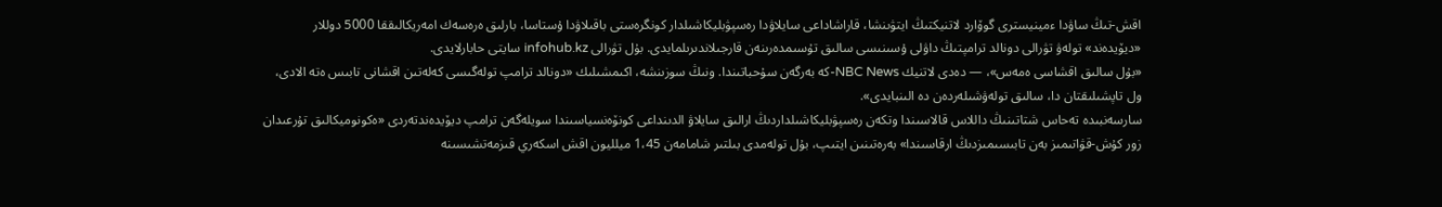اقش-تىڭ ساۋدا ءمينيسترى گوۆارد لاتنيكتىڭ ايتۋىنشا، قاراشاداعى سايلاۋدا رەسپۋبليكاشىلدار كونگرەستى باقىلاۋدا ۇستاسا، بارلىق ەرەسەك امەريكالىققا 5000 دوللار «ديۆيدەند» تولەۋ تۋرالى دونالد ترامپتىڭ داۋلى ۇسىنىسى سالىق تۇسىمدەرىنەن قارجىلاندىرىلمايدى. بۇل تۋرالى infohub.kz سايتى حابارلايدى.
«بۇل سالىق اقشاسى ەمەس»، — دەدى لاتنيك NBC News-كە بەرگەن سۇحباتىندا. ونىڭ سوزىنشە، اكىمشىلىك «دونالد ترامپ تولەگىسى كەلەتىن اقشانى تابىس ەتە الادى، ول تاپشىلىقتان دا، سالىق تولەۋشىلەردەن دە الىنبايدى».
سارسەنبىدە تەحاس شتاتىنىڭ داللاس قالاسىندا وتكەن رەسپۋبليكاشىلداردىڭ ارالىق سايلاۋ الدىنداعى كونۆەنسياسىندا سويلەگەن ترامپ ديۆيدەندتەردى «ەكونوميكالىق تۇرعىدان زور كۇش-قۋاتىمىز بەن تابىسىمىزدىڭ ارقاسىندا» بەرەتىنىن ايتىپ، بۇل تولەمدى بىلتىر شامامەن 1،45 ميلليون اقش اسكەري قىزمەتشىسىنە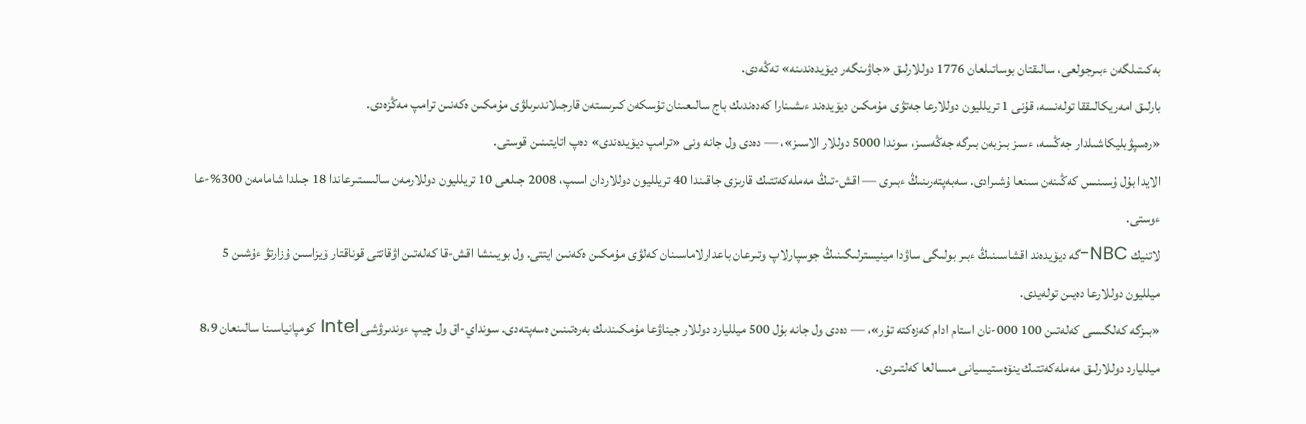بەكىتىلگەن ءبىرجولعى، سالىقتان بوساتىلعان 1776 دوللارلىق «جاۋىنگەر ديۆيدەندىنە» تەڭەدى.
بارلىق امەريكالىققا تولەنسە، قۇنى 1 تريلليون دوللارعا جەتۋى مۇمكىن ديۆيدەند ءىشىنارا كەدەندىك باج سالىعىنان تۇسكەن كىرىستەن قارجىلاندىرىلۋى مۇمكىن ەكەنىن ترامپ مەڭزەدى.
«رەسپۋبليكاشىلدار جەڭسە، ءسىز بىزبەن بىرگە جەڭەسىز، سوندا 5000 دوللار الاسىز»، — دەدى ول جانە ونى «ترامپ ديۆيدەندى» دەپ اتايتىنىن قوستى.
الايدا بۇل ۇسىنىس كەڭىنەن سىنعا ۇشىرادى. سەبەپتەرىنىڭ ءبىرى — اقش-تىڭ مەملەكەتتىك قارىزى جاقىندا 40 تريلليون دوللاردان اسىپ، 2008 جىلعى 10 تريلليون دوللارمەن سالىستىرعاندا 18 جىلدا شامامەن 300%-عا ءوستى.
لاتنيك NBC-گە ديۆيدەند اقشاسىنىڭ ءبىر بولىگى ساۋدا مينيسترلىگىنىڭ جوسپارلاپ وتىرعان باعدارلاماسىنان كەلۋى مۇمكىن ەكەنىن ايتتى. ول بويىنشا اقش-قا كەلەتىن اۋقاتتى قوناقتار ۆيزاسىن ۇزارتۋ ءۇشىن 5 ميلليون دوللارعا دەيىن تولەيدى.
«بىزگە كەلگىسى كەلەتىن 100 000-نان استام ادام كەزەكتە تۇر»، — دەدى ول جانە بۇل 500 ميلليارد دوللار جيناۋعا مۇمكىندىك بەرەتىنىن ەسەپتەدى. سونداي-اق ول چيپ ءوندىرۋشى Intel كومپانياسىنا سالىنعان 8،9 ميلليارد دوللارلىق مەملەكەتتىك ينۆەستيسيانى مىسالعا كەلتىردى.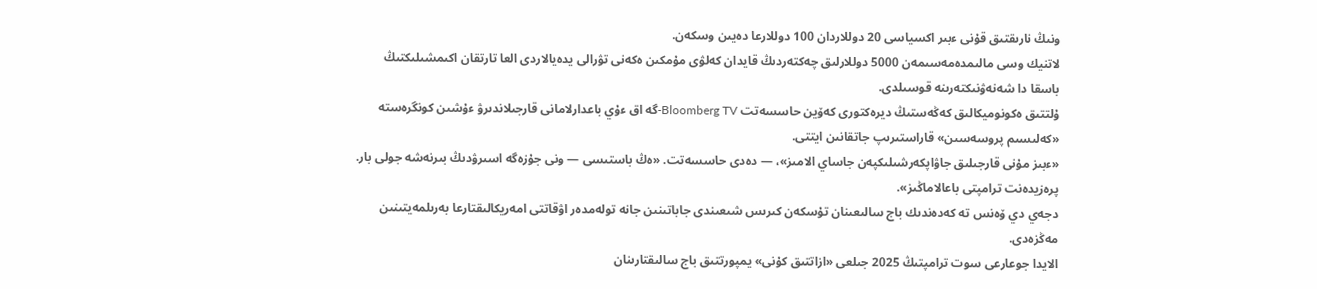ونىڭ نارىقتىق قۇنى ءبىر اكسياسى 20 دوللاردان 100 دوللارعا دەيىن وسكەن.
لاتنيك وسى مالىمدەمەسىمەن 5000 دوللارلىق چەكتەردىڭ قايدان كەلۋى مۇمكىن ەكەنى تۋرالى يدەيالاردى العا تارتقان اكىمشىلىكتىڭ باسقا دا شەنەۋنىكتەرىنە قوسىلدى.
ۇلتتىق ەكونوميكالىق كەڭەستىڭ ديرەكتورى كەۆين حاسسەتت Bloomberg TV-گە اق ءۇي باعدارلامانى قارجىلاندىرۋ ءۇشىن كونگرەستە «كەلىسىم پروسەسىن» قاراستىرىپ جاتقانىن ايتتى.
«ءبىز مۇنى قارجىلىق جاۋاپكەرشىلىكپەن جاساي الامىز»، — دەدى حاسسەتت. «ەڭ باستىسى — ونى جۇزەگە اسىرۋدىڭ بىرنەشە جولى بار. پرەزيدەنت ترامپتى باعالاماڭىز».
دجەي دي ۆەنس تە كەدەندىك باج سالىعىنان تۇسكەن كىرىس شىعىندى جاباتىنىن جانە تولەمدەر اۋقاتتى امەريكالىقتارعا بەرىلمەيتىنىن مەڭزەدى.
الايدا جوعارعى سوت ترامپتىڭ 2025 جىلعى «ازاتتىق كۇنى» يمپورتتىق باج سالىقتارىنان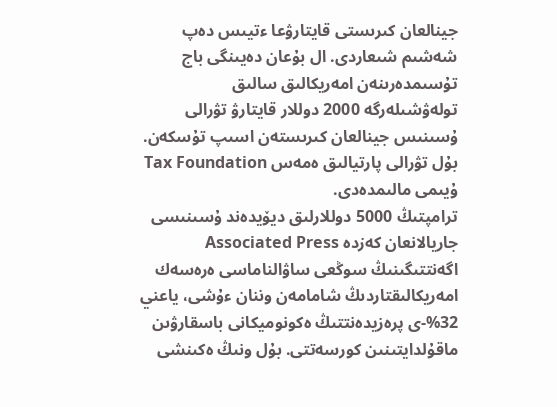جينالعان كىرىستى قايتارۋعا ءتيىس دەپ شەشىم شىعاردى. ال بۇعان دەيىنگى باج تۇسىمدەرىنەن امەريكالىق سالىق تولەۋشىلەرگە 2000 دوللار قايتارۋ تۋرالى ۇسىنىس جينالعان كىرىستەن اسىپ تۇسكەن. بۇل تۋرالى پارتيالىق ەمەس Tax Foundation ۇيىمى مالىمدەدى.
ترامپتىڭ 5000 دوللارلىق ديۆيدەند ۇسىنىسى جاريالانعان كەزدە Associated Press اگەنتتىگىنىڭ سوڭعى ساۋالناماسى ەرەسەك امەريكالىقتاردىڭ شامامەن وننان ءۇشى، ياعني 32%-ى پرەزيدەنتتىڭ ەكونوميكانى باسقارۋىن ماقۇلدايتىنىن كورسەتتى. بۇل ونىڭ ەكىنشى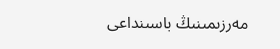مەرزىمىنىڭ باسىنداعى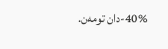40%-دان تومەن.